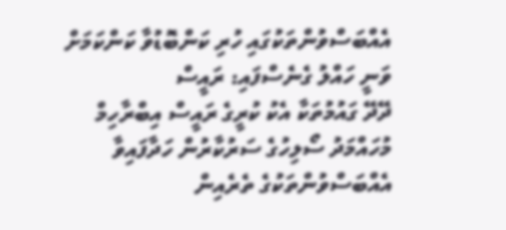އެއްބަސްވުންތަކުގައި ހުރި ކަންބޮޑުވާ ކަންކަމަށް ވަނީ ހައްލު ގެނެސްފައި: ރައީސް
ދޭދޭ ގައުމުތަކާ އެކު ކުރީގެ ރައީސް އިބްރާހިމް މުހައްމަދު ސޯލިހުގެ ސަރުކާރުން ހަދާފައިވާ އެއްބަސްވުންތަކުގެ ތެރެއިން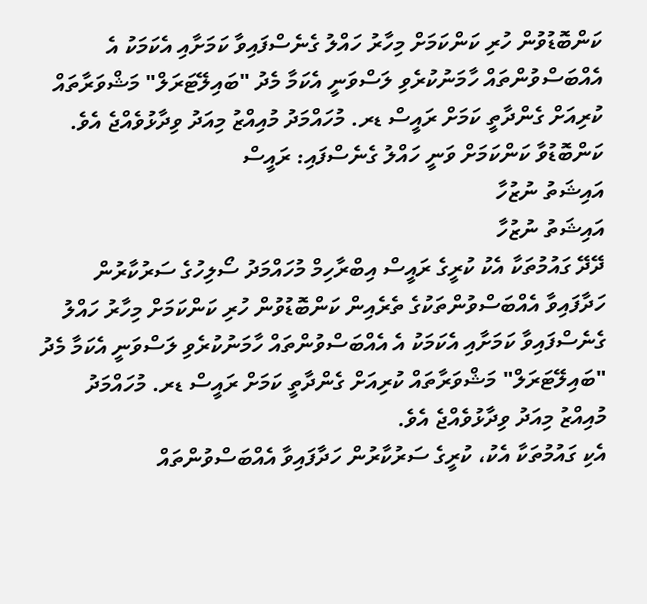ކަންބޮޑުވުން ހުރި ކަންކަމަށް މިހާރު ހައްލު ގެނެސްފައިވާ ކަމަށާއި އެކަމަކު އެ އެއްބަސްވުންތައް ހާމަނުކުރެވި ލަސްވަނީ އެކަމާ މެދު "ބައިލޭޓަރަލް" މަޝްވަރާތައް ކުރިއަށް ގެންދާތީ ކަމަށް ރައީސް ޑރ. މުހައްމަދު މުއިއްޒު މިއަދު ވިދާޅުވެއްޖެ އެވެ.
ކަންބޮޑުވާ ކަންކަމަށް ވަނީ ހައްލު ގެނެސްފައި: ރައީސް
އައިޝަތު ނުޒުހާ
އައިޝަތު ނުޒުހާ
ދޭދޭ ގައުމުތަކާ އެކު ކުރީގެ ރައީސް އިބްރާހިމް މުހައްމަދު ސޯލިހުގެ ސަރުކާރުން ހަދާފައިވާ އެއްބަސްވުންތަކުގެ ތެރެއިން ކަންބޮޑުވުން ހުރި ކަންކަމަށް މިހާރު ހައްލު ގެނެސްފައިވާ ކަމަށާއި އެކަމަކު އެ އެއްބަސްވުންތައް ހާމަނުކުރެވި ލަސްވަނީ އެކަމާ މެދު "ބައިލޭޓަރަލް" މަޝްވަރާތައް ކުރިއަށް ގެންދާތީ ކަމަށް ރައީސް ޑރ. މުހައްމަދު މުއިއްޒު މިއަދު ވިދާޅުވެއްޖެ އެވެ.
އެކި ގައުމުތަކާ އެކު، ކުރީގެ ސަރުކާރުން ހަދާފައިވާ އެއްބަސްވުންތައް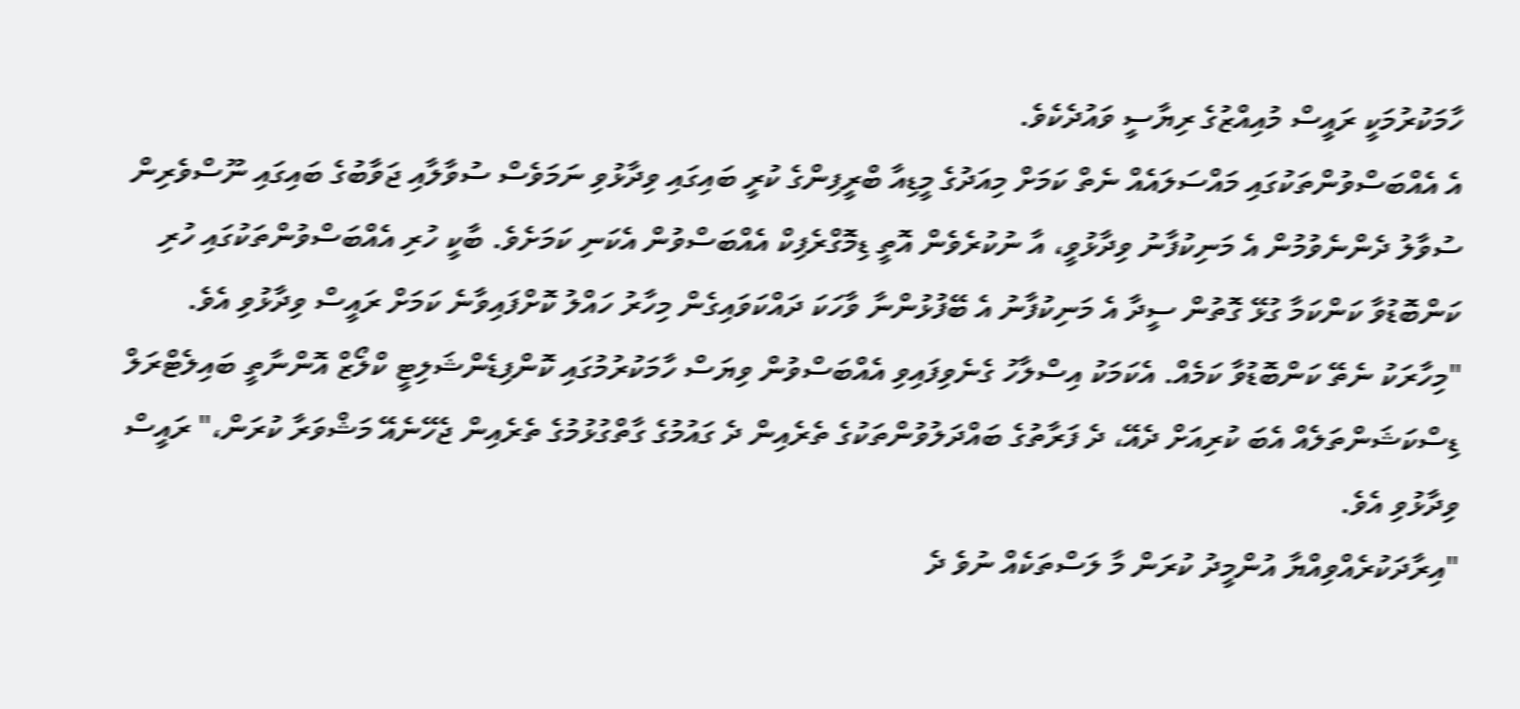ހާމަކުރުމަކީ ރައީސް މުއިއްޒުގެ ރިޔާސީ ވައުދެކެވެ.
އެ އެއްބަސްވުންތަކުގައި މައްސަލައެއް ނެތް ކަމަށް މިއަދުގެ މީޑިއާ ބްރީފިންގެ ކުރީ ބައިގައި ވިދާޅުވި ނަމަވެސް ސުވާލާއި ޖަވާބުގެ ބައިގައި ނޫސްވެރިން ސުވާލު ދެންނެވުމުން އެ މަނިކުފާނު ވިދާޅުވީ، އާ ނުކުރެވެން އޮތީ ޑިމޮގްރެފިކް އެއްބަސްވުން އެކަނި ކަމަށެވެ. ބާކީ ހުރި އެއްބަސްވުންތަކުގައި ހުރި ކަންބޮޑުވާ ކަންކަމާ ގުޅޭ ގޮތުން ސީދާ އެ މަނިކުފާނު އެ ބޭފުޅުންނާ ވާހަކަ ދައްކަވައިގެން މިހާރު ހައްލު ކޮށްފައިވާނެ ކަމަށް ރައީސް ވިދާޅުވި އެވެ.
"މިހާރަކު ނެތޭ ކަންބޮޑުވާ ކަމެއް. އެކަމަކު އިސްލާހު ގެނެވިފައިވި އެއްބަސްވުން ވިޔަސް ހާމަކުރުމުގައި ކޮންފިޑެންޝަލިޓީ ކްލޯޒް އޮންނާތީ ބައިލެޓްރަލް ޑިސްކަޝަންތަލެއް އެބަ ކުރިއަށް ދެއޭ، ދެ ފަރާތުގެ ބައްދަލުވުންތަކުގެ ތެރެއިން ދެ ގައުމުގެ ގާތްގުޅުމުގެ ތެރެއިން ޖެހޭނެއޭ މަޝްވަރާ ކުރަން،" ރައީސް ވިދާޅުވި އެވެ.
"އިރާދަކުރެއްވިއްޔާ އުންމީދު ކުރަން މާ ލަސްތަކެއް ނުވެ ދެ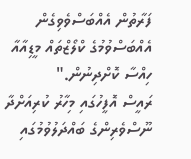ފަރާތުން އެއްބަސްވެވިގެން އެއްބަސްވުމުގެ ކްލޯޒްތައް މީޑިއާއާ ހިއްސާ ކޮށްދިނުން."
ރައީސް އޮފީހުގައި މިހާރު ކުރިއަށްދާ ނޫސްވެރިންގެ ބައްދަލުވުމުގައި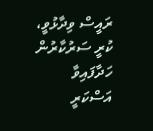ރައީސް ވިދާޅުވީ، ކުރީ ސަރުކާރުން ހަދާފައިވާ އަސްކަރީ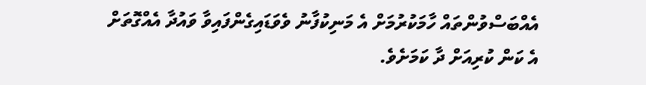އެއްބަސްވުންތައް ހާމަކުރުމަށް އެ މަނިކުފާނު ވެވަޑައިގެންފައިވާ ވައުދާ އެއްގޮތަށް އެ ކަން ކުރިއަށް ދާ ކަމަށެވެ.